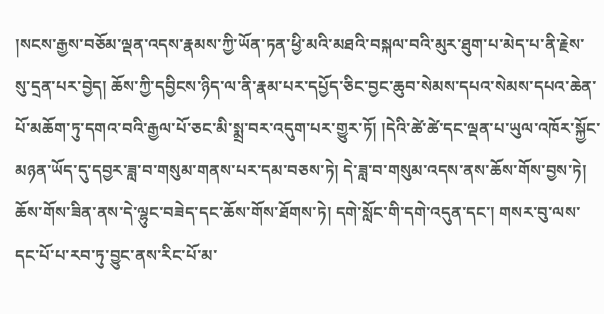།སངས་རྒྱས་བཅོམ་ལྡན་འདས་རྣམས་ཀྱི་ཡོན་ཏན་ཕྱི་མའི་མཐའི་བསྐལ་བའི་མུར་ཐུག་པ་མེད་པ་ནི་རྗེས་སུ་དྲན་པར་བྱེད། ཆོས་ཀྱི་དབྱིངས་ཉིད་ལ་ནི་རྣམ་པར་དཔྱོད་ཅིང་བྱང་ཆུབ་སེམས་དཔའ་སེམས་དཔའ་ཆེན་པོ་མཆོག་ཏུ་དགའ་བའི་རྒྱལ་པོ་ཅང་མི་སྨྲ་བར་འདུག་པར་གྱུར་ཏོ། །དེའི་ཚེ་ཚེ་དང་ལྡན་པ་ཡུལ་འཁོར་སྐྱོང་མཉན་ཡོད་དུ་དབྱར་ཟླ་བ་གསུམ་གནས་པར་དམ་བཅས་ཏེ། དེ་ཟླ་བ་གསུམ་འདས་ནས་ཆོས་གོས་བྱས་ཏེ། ཆོས་གོས་ཟིན་ནས་དེ་ལྷུང་བཟེད་དང་ཆོས་གོས་ཐོགས་ཏེ། དགེ་སློང་གི་དགེ་འདུན་དང་། གསར་བུ་ལས་དང་པོ་པ་རབ་ཏུ་བྱུང་ནས་རིང་པོ་མ་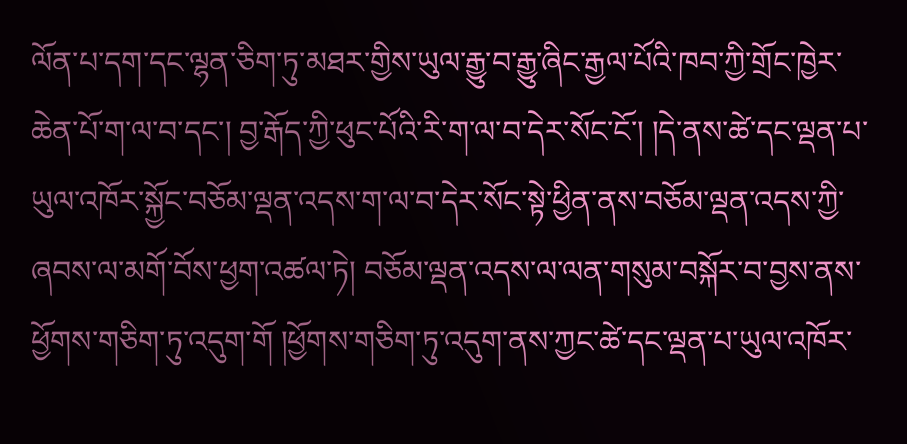ལོན་པ་དག་དང་ལྷན་ཅིག་ཏུ་མཐར་གྱིས་ཡུལ་རྒྱུ་བ་རྒྱུ་ཞིང་རྒྱལ་པོའི་ཁབ་ཀྱི་གྲོང་ཁྱེར་ཆེན་པོ་ག་ལ་བ་དང་། བྱ་རྒོད་ཀྱི་ཕུང་པོའི་རི་ག་ལ་བ་དེར་སོང་ངོ་། །དེ་ནས་ཚེ་དང་ལྡན་པ་ཡུལ་འཁོར་སྐྱོང་བཅོམ་ལྡན་འདས་ག་ལ་བ་དེར་སོང་སྟེ་ཕྱིན་ནས་བཅོམ་ལྡན་འདས་ཀྱི་ཞབས་ལ་མགོ་བོས་ཕྱག་འཚལ་ཏེ། བཅོམ་ལྡན་འདས་ལ་ལན་གསུམ་བསྐོར་བ་བྱས་ནས་ཕྱོགས་གཅིག་ཏུ་འདུག་གོ །ཕྱོགས་གཅིག་ཏུ་འདུག་ནས་ཀྱང་ཚེ་དང་ལྡན་པ་ཡུལ་འཁོར་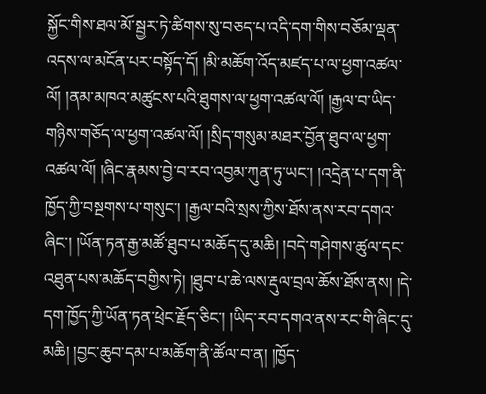སྐྱོང་གིས་ཐལ་མོ་སྦྱར་ཏེ་ཚིགས་སུ་བཅད་པ་འདི་དག་གིས་བཅོམ་ལྡན་འདས་ལ་མངོན་པར་བསྟོད་དོ། །མི་མཆོག་འོད་མཛད་པ་ལ་ཕྱག་འཚལ་ལོ། །ནམ་མཁའ་མཚུངས་པའི་ཐུགས་ལ་ཕྱག་འཚལ་ལོ། །རྒྱལ་བ་ཡིད་གཉིས་གཅོད་ལ་ཕྱག་འཚལ་ལོ། །སྲིད་གསུམ་མཐར་བྱོན་ཐུབ་ལ་ཕྱག་འཚལ་ལོ། །ཞིང་རྣམས་བྱེ་བ་རབ་འབྱམ་ཀུན་ཏུ་ཡང་། །འདྲེན་པ་དག་ནི་ཁྱོད་ཀྱི་བསྔགས་པ་གསུང་། །རྒྱལ་བའི་སྲས་ཀྱིས་ཐོས་ནས་རབ་དགའ་ཞིང་། །ཡོན་ཏན་རྒྱ་མཚོ་ཐུབ་པ་མཆོད་དུ་མཆི། །བདེ་གཤེགས་ཚུལ་དང་འཐུན་པས་མཆོད་བགྱིས་ཏེ། །ཐུབ་པ་ཆེ་ལས་རྡུལ་བྲལ་ཆོས་ཐོས་ནས། །དེ་དག་ཁྱོད་ཀྱི་ཡོན་ཏན་ཕྲེང་རྗོད་ཅིང་། །ཡིད་རབ་དགའ་ནས་རང་གི་ཞིང་དུ་མཆི། །བྱང་ཆུབ་དམ་པ་མཆོག་ནི་ཚོལ་བ་ན། །ཁྱོད་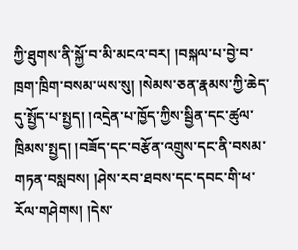ཀྱི་ཐུགས་ནི་སྐྱོ་བ་མི་མངའ་བར། །བསྐལ་པ་བྱེ་བ་ཁྲག་ཁྲིག་བསམ་ཡས་སུ། །སེམས་ཅན་རྣམས་ཀྱི་ཆེད་དུ་སྤྱོད་པ་སྤྱད། །འདྲེན་པ་ཁྱོད་ཀྱིས་སྦྱིན་དང་ཚུལ་ཁྲིམས་སྤྱད། །བཟོད་དང་བརྩོན་འགྲུས་དང་ནི་བསམ་གཏན་བསླབས། །ཤེས་རབ་ཐབས་དང་དབང་གི་ཕ་རོལ་གཤེགས། །དེས་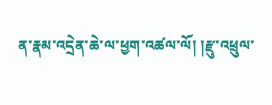ན་རྣམ་འདྲེན་ཆེ་ལ་ཕྱག་འཚལ་ལོ། །རྫུ་འཕྲུལ་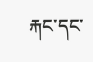རྐང་དང་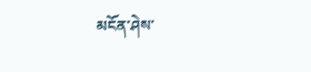མངོན་ཤེས་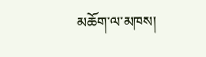མཆོག་ལ་མཁས།